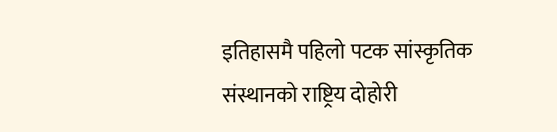इतिहासमै पहिलो पटक सांस्कृतिक संस्थानको राष्ट्रिय दोहोरी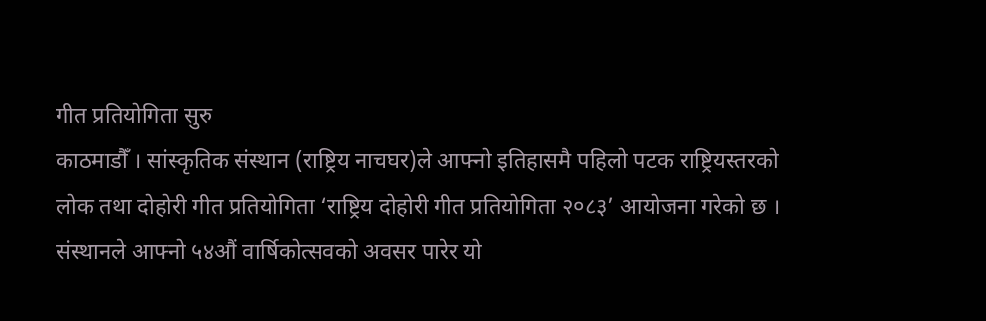गीत प्रतियोगिता सुरु
काठमाडौँ । सांस्कृतिक संस्थान (राष्ट्रिय नाचघर)ले आफ्नो इतिहासमै पहिलो पटक राष्ट्रियस्तरको लोक तथा दोहोरी गीत प्रतियोगिता ‘राष्ट्रिय दोहोरी गीत प्रतियोगिता २०८३’ आयोजना गरेको छ ।
संस्थानले आफ्नो ५४औं वार्षिकोत्सवको अवसर पारेर यो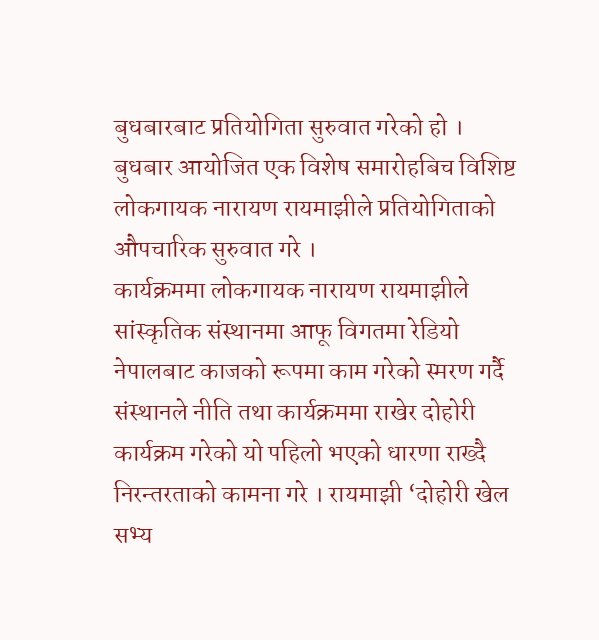बुधबारबाट प्रतियोगिता सुरुवात गरेको हो । बुधबार आयोजित एक विशेष समारोहबिच विशिष्ट लोकगायक नारायण रायमाझीले प्रतियोगिताको औपचारिक सुरुवात गरे ।
कार्यक्रममा लोकगायक नारायण रायमाझीले सांस्कृतिक संस्थानमा आफू विगतमा रेडियो नेपालबाट काजको रूपमा काम गरेको स्मरण गर्दै संस्थानले नीति तथा कार्यक्रममा राखेर दोहोरी कार्यक्रम गरेको यो पहिलो भएको धारणा राख्दै निरन्तरताको कामना गरे । रायमाझी ‘दोहोरी खेल सभ्य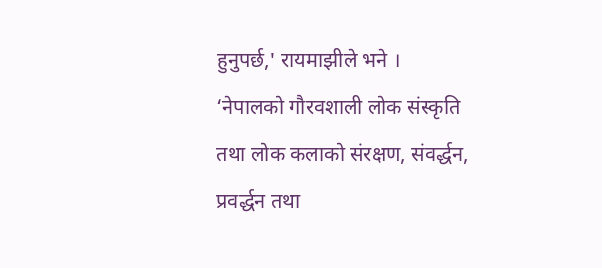हुनुपर्छ,' रायमाझीले भने ।
‘नेपालको गौरवशाली लोक संस्कृति तथा लोक कलाको संरक्षण, संवर्द्धन, प्रवर्द्धन तथा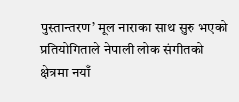पुस्तान्तरण’ मूल नाराका साथ सुरु भएको प्रतियोगिताले नेपाली लोक संगीतको क्षेत्रमा नयाँ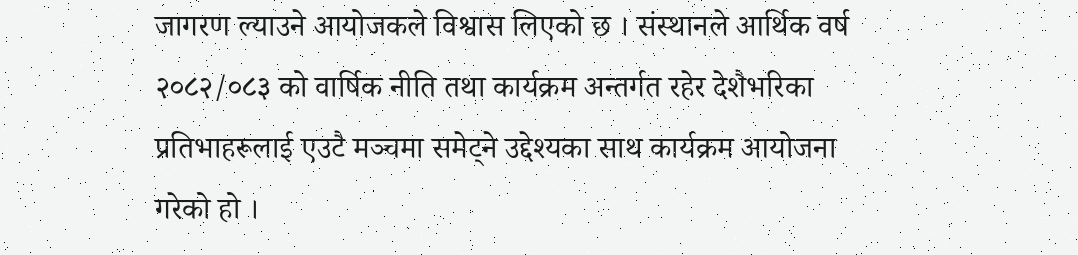जागरण ल्याउने आयोजकले विश्वास लिएको छ । संस्थानले आर्थिक वर्ष २०८२/०८३ को वार्षिक नीति तथा कार्यक्रम अन्तर्गत रहेर देशैभरिका प्रतिभाहरूलाई एउटै मञ्चमा समेट्ने उद्देश्यका साथ कार्यक्रम आयोजना गरेको हो ।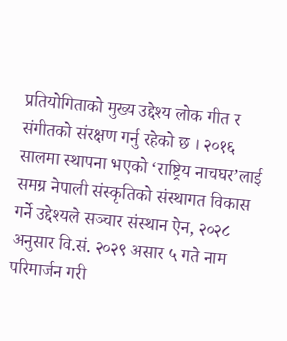प्रतियोगिताको मुख्य उद्देश्य लोक गीत र संगीतको संरक्षण गर्नु रहेको छ । २०१६ सालमा स्थापना भएको ‘राष्ट्रिय नाचघर’लाई समग्र नेपाली संस्कृतिको संस्थागत विकास गर्ने उद्देश्यले सञ्चार संस्थान ऐन, २०२८ अनुसार वि.सं. २०२९ असार ५ गते नाम परिमार्जन गरी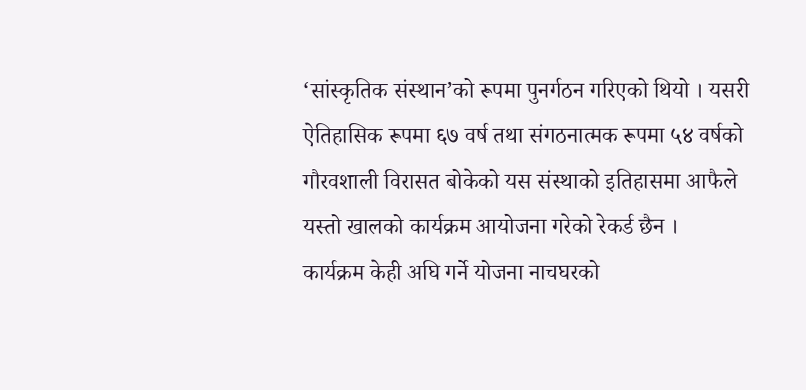‘सांस्कृतिक संस्थान’को रूपमा पुनर्गठन गरिएको थियो । यसरी ऐतिहासिक रूपमा ६७ वर्ष तथा संगठनात्मक रूपमा ५४ वर्षको गौरवशाली विरासत बोकेको यस संस्थाको इतिहासमा आफैले यस्तो खालको कार्यक्रम आयोजना गरेको रेकर्ड छैन ।
कार्यक्रम केही अघि गर्ने योजना नाचघरको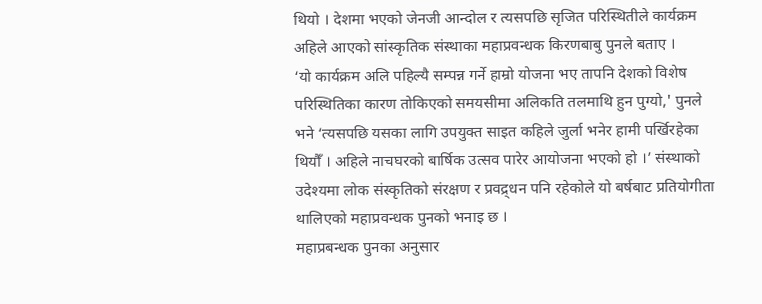थियो । देशमा भएको जेनजी आन्दोल र त्यसपछि सृजित परिस्थितीले कार्यक्रम अहिले आएको सांस्कृतिक संस्थाका महाप्रवन्धक किरणबाबु पुनले बताए ।
‘यो कार्यक्रम अलि पहिल्यै सम्पन्न गर्ने हाम्रो योजना भए तापनि देशको विशेष परिस्थितिका कारण तोकिएको समयसीमा अलिकति तलमाथि हुन पुग्यो,' पुनले भने ‘त्यसपछि यसका लागि उपयुक्त साइत कहिले जुर्ला भनेर हामी पर्खिरहेका थियौँ । अहिले नाचघरको बार्षिक उत्सव पारेर आयोजना भएको हो ।’ संस्थाको उदेश्यमा लोक संस्कृतिको संरक्षण र प्रवद्र्धन पनि रहेकोले यो बर्षबाट प्रतियोगीता थालिएको महाप्रवन्धक पुनको भनाइ छ ।
महाप्रबन्धक पुनका अनुसार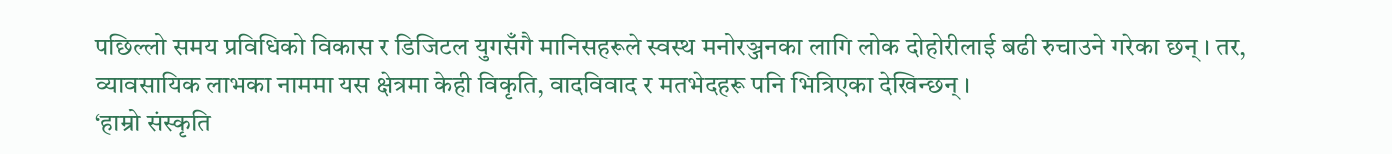पछिल्लो समय प्रविधिको विकास र डिजिटल युगसँगै मानिसहरूले स्वस्थ मनोरञ्जनका लागि लोक दोहोरीलाई बढी रुचाउने गरेका छन् । तर, व्यावसायिक लाभका नाममा यस क्षेत्रमा केही विकृति, वादविवाद र मतभेदहरू पनि भित्रिएका देखिन्छन् ।
‘हाम्रो संस्कृति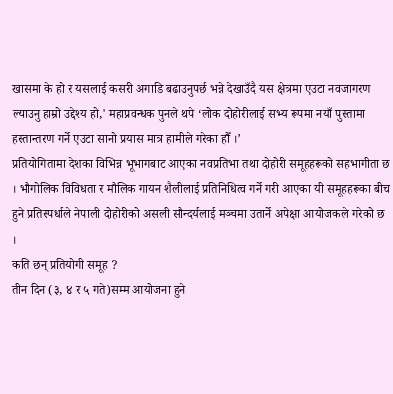खासमा के हो र यसलाई कसरी अगाडि बढाउनुपर्छ भन्ने देखाउँदै यस क्षेत्रमा एउटा नवजागरण ल्याउनु हाम्रो उद्देश्य हो,' महाप्रवन्धक पुनले थपे ‘लोक दोहोरीलाई सभ्य रूपमा नयाँ पुस्तामा हस्तान्तरण गर्ने एउटा सानो प्रयास मात्र हामीले गरेका हौँ ।’
प्रतियोगितामा देशका विभिन्न भूभागबाट आएका नवप्रतिभा तथा दोहोरी समूहहरूको सहभागीता छ । भौगोलिक विविधता र मौलिक गायन शैलीलाई प्रतिनिधित्व गर्ने गरी आएका यी समूहहरूका बीच हुने प्रतिस्पर्धाले नेपाली दोहोरीको असली सौन्दर्यलाई मञ्चमा उतार्ने अपेक्षा आयोजकले गरेको छ ।
कति छन् प्रतियोगी समूह ?
तीन दिन (३, ४ र ५ गते)सम्म आयोजना हुने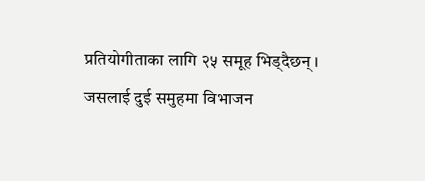प्रतियोगीताका लागि २५ समूह भिड्दैछन् । जसलाई दुई समुहमा विभाजन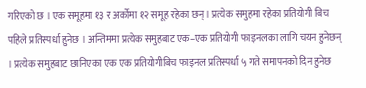गरिएको छ । एक समूहमा १३ र अर्कोमा १२ समूह रहेका छन् । प्रत्येक समुहमा रहेका प्रतियोगी बिच पहिले प्रतिस्पर्धा हुनेछ । अन्तिममा प्रत्येक समुहबाट एक–एक प्रतियोगी फाइनलका लागि चयन हुनेछन् । प्रत्येक समुहबाट छानिएका एक एक प्रतियोगीबिच फाइनल प्रतिस्पर्धा ५ गते समापनको दिन हुनेछ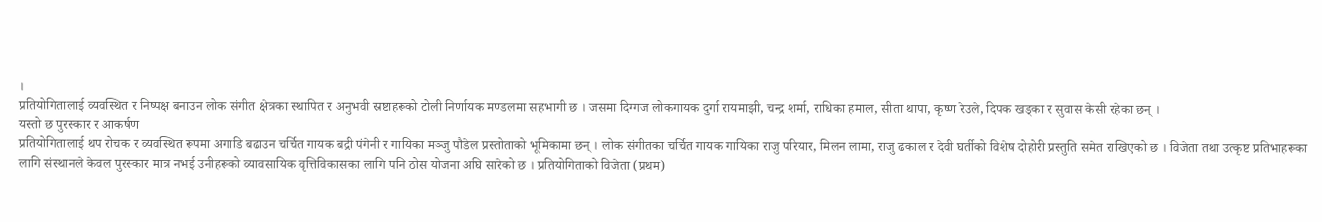।
प्रतियोगितालाई व्यवस्थित र निष्पक्ष बनाउन लोक संगीत क्षेत्रका स्थापित र अनुभवी स्रष्टाहरूको टोली निर्णायक मण्डलमा सहभागी छ । जसमा दिग्गज लोकगायक दुर्गा रायमाझी, चन्द्र शर्मा, राधिका हमाल, सीता थापा, कृष्ण रेउले, दिपक खड्का र सुवास केसी रहेका छन् ।
यस्तो छ पुरस्कार र आकर्षण
प्रतियोगितालाई थप रोचक र व्यवस्थित रूपमा अगाडि बढाउन चर्चित गायक बद्री पंगेनी र गायिका मञ्जु पौडेल प्रस्तोताको भूमिकामा छन् । लोक संगीतका चर्चित गायक गायिका राजु परियार, मिलन लामा, राजु ढकाल र देवी घर्तीको विशेष दोहोरी प्रस्तुति समेत राखिएको छ । विजेता तथा उत्कृष्ट प्रतिभाहरूका लागि संस्थानले केवल पुरस्कार मात्र नभई उनीहरूको व्यावसायिक वृत्तिविकासका लागि पनि ठोस योजना अघि सारेको छ । प्रतियोगिताको विजेता (प्रथम)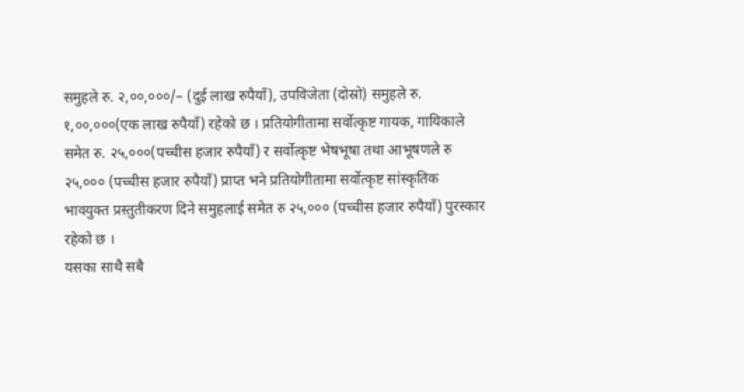समुहले रु. २,००,०००/– (दुई लाख रुपैयाँ), उपविजेता (दोस्रो) समुहले रु. १,००,०००(एक लाख रुपैयाँ) रहेको छ । प्रतियोगीतामा सर्वोत्कृष्ट गायक, गायिकाले समेत रु. २५,०००(पच्चीस हजार रुपैयाँ) र सर्वोत्कृष्ट भेषभूषा तथा आभूषणले रु २५,००० (पच्चीस हजार रुपैयाँ) प्राप्त भने प्रतियोगीतामा सर्वोत्कृष्ट सांस्कृतिक भावयुक्त प्रस्तुतीकरण दिने समुहलाई समेत रु २५,००० (पच्चीस हजार रुपैयाँ) पुरस्कार रहेको छ ।
यसका साथै सबै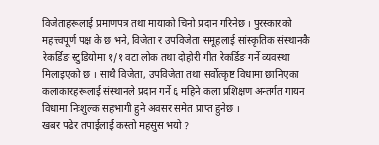विजेताहरूलाई प्रमाणपत्र तथा मायाको चिनो प्रदान गरिनेछ । पुरस्कारको महत्त्वपूर्ण पक्ष के छ भने, विजेता र उपविजेता समूहलाई सांस्कृतिक संस्थानकै रेकर्डिङ स्टुडियोमा १/१ वटा लोक तथा दोहोरी गीत रेकर्डिङ गर्ने व्यवस्था मिलाइएको छ । साथै विजेता, उपविजेता तथा सर्वोत्कृष्ट विधामा छानिएका कलाकारहरूलाई संस्थानले प्रदान गर्ने ६ महिने कला प्रशिक्षण अन्तर्गत गायन विधामा निःशुल्क सहभागी हुने अवसर समेत प्राप्त हुनेछ ।
खबर पढेर तपाईलाई कस्तो महसुस भयो ?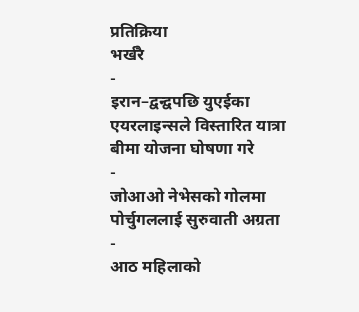प्रतिक्रिया
भर्खरै
-
इरान–द्वन्द्वपछि युएईका एयरलाइन्सले विस्तारित यात्रा बीमा योजना घोषणा गरे
-
जोआओ नेभेसको गोलमा पोर्चुगललाई सुरुवाती अग्रता
-
आठ महिलाको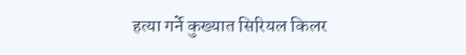हत्या गर्ने कुख्यात सिरियल किलर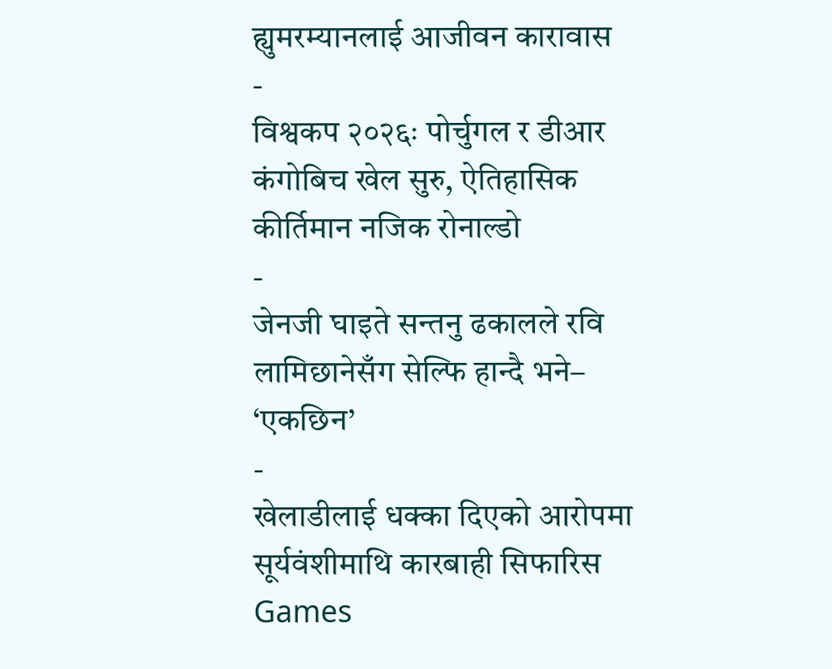ह्युमरम्यानलाई आजीवन कारावास
-
विश्वकप २०२६ः पोर्चुगल र डीआर कंगोबिच खेल सुरु, ऐतिहासिक कीर्तिमान नजिक रोनाल्डो
-
जेनजी घाइते सन्तनु ढकालले रवि लामिछानेसँग सेल्फि हान्दै भने– ‘एकछिन’
-
खेलाडीलाई धक्का दिएको आरोपमा सूर्यवंशीमाथि कारबाही सिफारिस
Games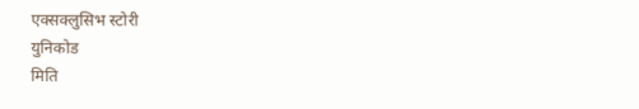एक्सक्लुसिभ स्टोरी
युनिकोड
मिति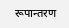रूपान्तरण